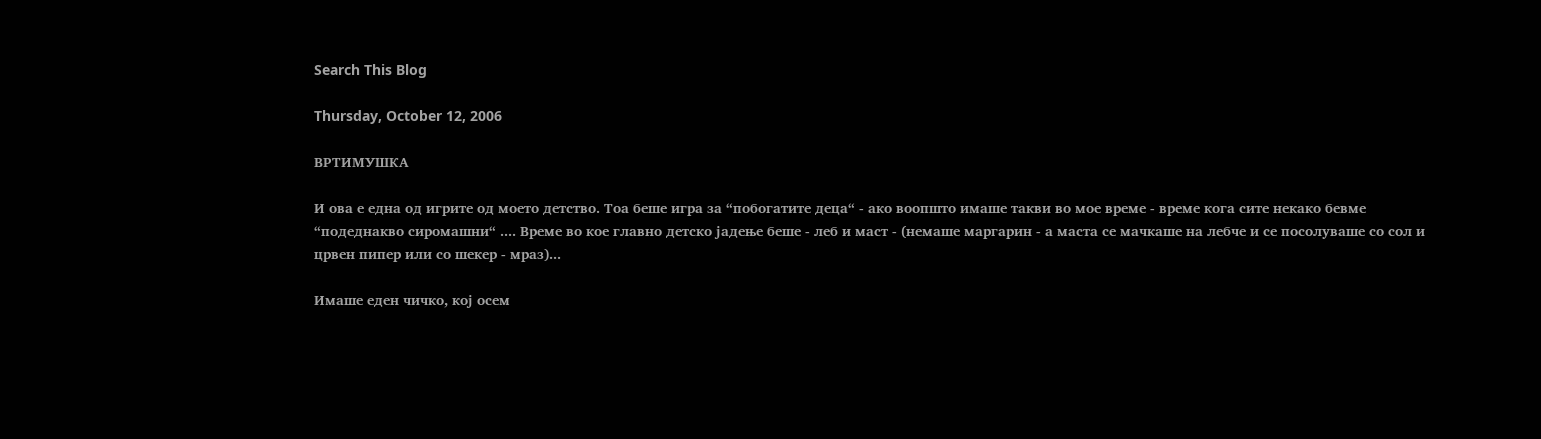Search This Blog

Thursday, October 12, 2006

ВРТИМУШКА

И ова е една од игрите од моето детство. Тоа беше игра за “побогатите деца“ - ако воопшто имаше такви во мое време - време кога сите некако бевме “подеднакво сиромашни“ .... Време во кое главно детско јадење беше - леб и маст - (немаше маргарин - а маста се мачкаше на лебче и се посолуваше со сол и црвен пипер или со шекер - мраз)...

Имаше еден чичко, кој осем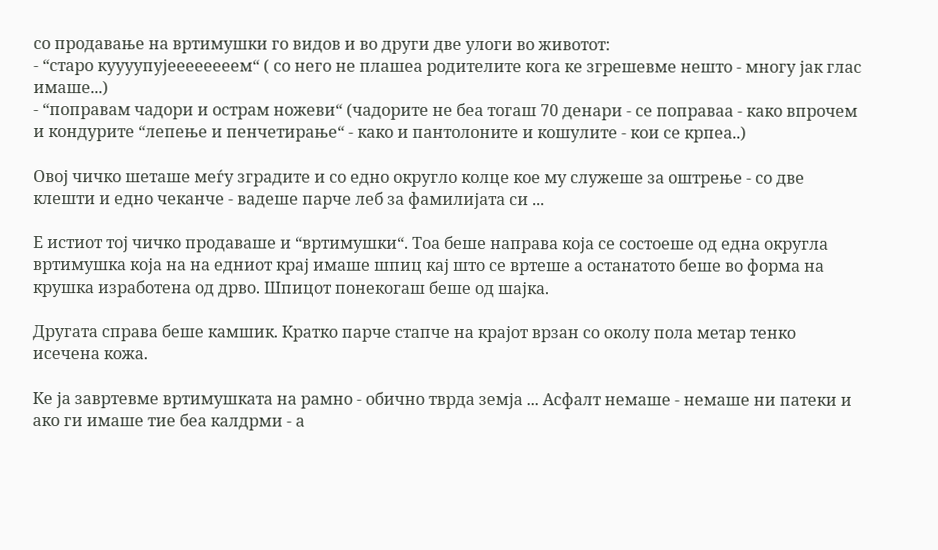со продавање на вртимушки го видов и во други две улоги во животот:
- “старо куууупујеееееееем“ ( со него не плашеа родителите кога ке згрешевме нешто - многу јак глас имаше...)
- “поправам чадори и острам ножеви“ (чадорите не беа тогаш 70 денари - се поправаа - како впрочем и кондурите “лепење и пенчетирање“ - како и пантолоните и кошулите - кои се крпеа..)

Овој чичко шеташе меѓу зградите и со едно округло колце кое му служеше за оштрење - со две клешти и едно чеканче - вадеше парче леб за фамилијата си ...

Е истиот тој чичко продаваше и “вртимушки“. Тоа беше направа која се состоеше од една округла вртимушка која на на едниот крај имаше шпиц кај што се вртеше а останатото беше во форма на крушка изработена од дрво. Шпицот понекогаш беше од шајка.

Другата справа беше камшик. Кратко парче стапче на крајот врзан со околу пола метар тенко исечена кожа.

Ке ја завртевме вртимушката на рамно - обично тврда земја ... Асфалт немаше - немаше ни патеки и ако ги имаше тие беа калдрми - а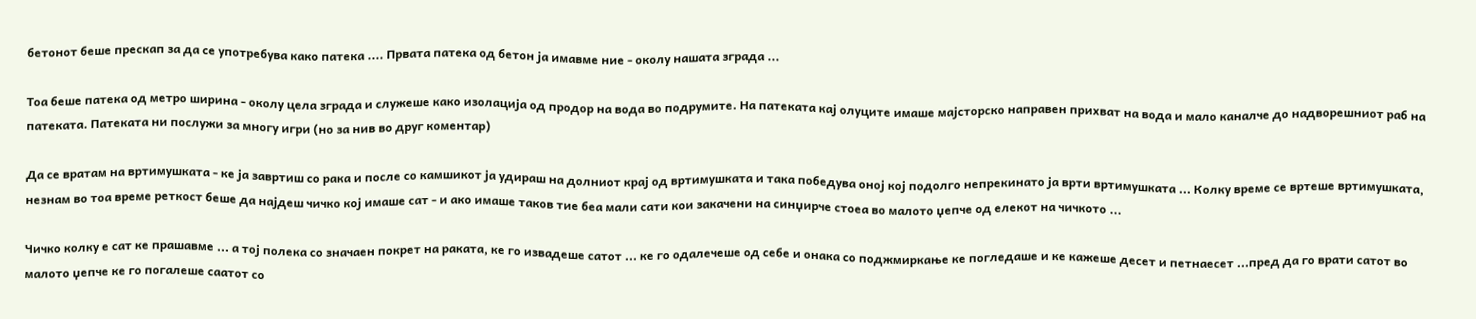бетонот беше прескап за да се употребува како патека .... Првата патека од бетон ја имавме ние - околу нашата зграда ...

Тоа беше патека од метро ширина - околу цела зграда и служеше како изолација од продор на вода во подрумите. На патеката кај олуците имаше мајсторско направен прихват на вода и мало каналче до надворешниот раб на патеката. Патеката ни послужи за многу игри (но за нив во друг коментар)

Да се вратам на вртимушката - ке ја завртиш со рака и после со камшикот ја удираш на долниот крај од вртимушката и така победува оној кој подолго непрекинато ја врти вртимушката ... Колку време се вртеше вртимушката, незнам во тоа време реткост беше да најдеш чичко кој имаше сат - и ако имаше таков тие беа мали сати кои закачени на синџирче стоеа во малото џепче од елекот на чичкото ...

Чичко колку е сат ке прашавме ... а тој полека со значаен покрет на раката, ке го извадеше сатот ... ке го одалечеше од себе и онака со поджмиркање ке погледаше и ке кажеше десет и петнаесет ...пред да го врати сатот во малото џепче ке го погалеше саатот со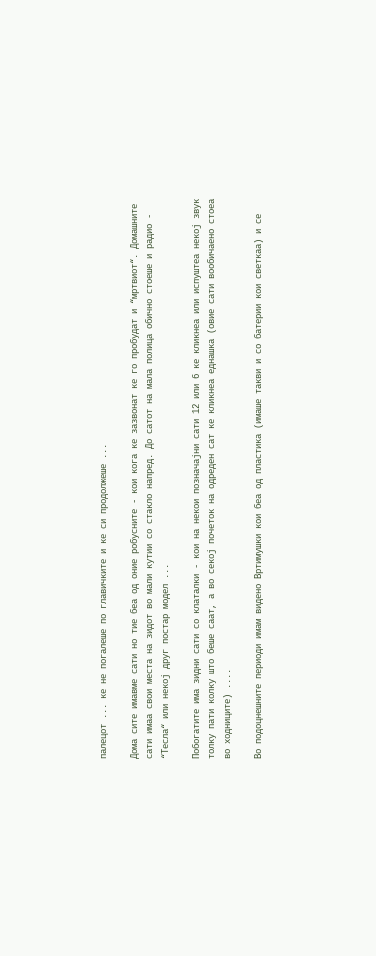палецот ... ке не погалеше по главичките и ке си продолжеше ...

Дома сите имавме сати но тие беа од оние робусните - кои кога ке зазвонат ке го пробудат и “мртвиот“. Домашните сати имаа свои места на зидот во мали кутии со стакло напред. До сатот на мала полица обично стоеше и радио - “Тесла“ или некој друг постар модел ...

Побогатите има зидни сати со клаталки - кои на некои позначајни сати 12 или 6 ке кликнеа или испуштеа некој звук толку пати колку што беше саат, а во секој почеток на одреден сат ке кликнеа еднашка (овие сати вообичаено стоеа во ходниците) ....

Во подоцнешните периоди имам видено Вртимушки кои беа од пластика (имаше такви и со батерии кои светкаа) и се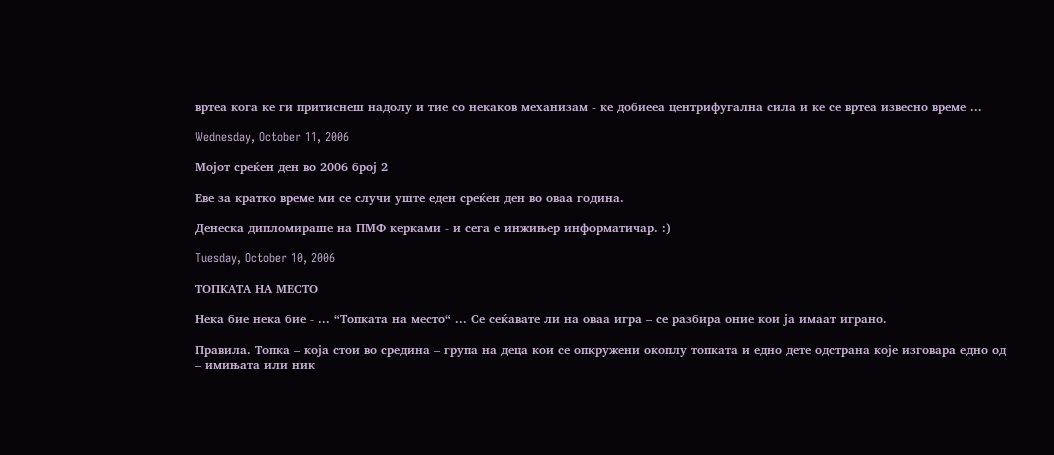вртеа кога ке ги притиснеш надолу и тие со некаков механизам - ке добиееа центрифугална сила и ке се вртеа извесно време ...

Wednesday, October 11, 2006

Мојот среќен ден во 2006 број 2

Еве за кратко време ми се случи уште еден среќен ден во оваа година.

Денеска дипломираше на ПМФ керками - и сега е инжињер информатичар. :)

Tuesday, October 10, 2006

ТОПКАТА НА МЕСТО

Нека бие нека бие - ... “Топката на место“ ... Се сеќавате ли на оваа игра – се разбира оние кои ја имаат играно.

Правила. Топка – која стои во средина – група на деца кои се опкружени окоплу топката и едно дете одстрана које изговара едно од – имињата или ник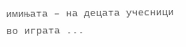имињата – на децата учесници во играта ...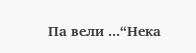Па вели ...“Нека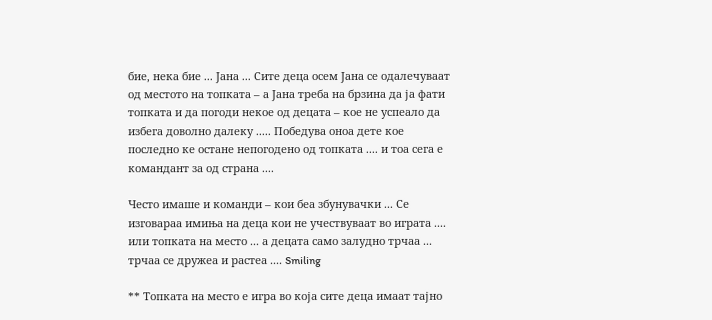бие, нека бие ... Јана ... Сите деца осем Јана се одалечуваат од местото на топката – а Јана треба на брзина да ја фати топката и да погоди некое од децата – кое не успеало да избега доволно далеку ..... Победува оноа дете кое последно ке остане непогодено од топката .... и тоа сега е командант за од страна ....

Често имаше и команди – кои беа збунувачки ... Се изговараа имиња на деца кои не учествуваат во играта .... или топката на место ... а децата само залудно трчаа ... трчаа се дружеа и растеа .... Smiling

** Топката на место е игра во која сите деца имаат тајно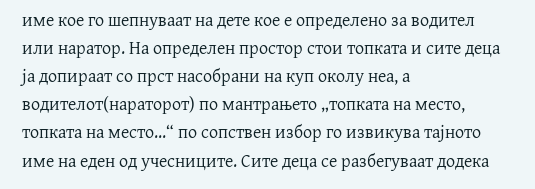име кое го шепнуваат на дете кое е определено за водител или наратор. На определен простор стои топката и сите деца ја допираат со прст насобрани на куп околу неа, а водителот(нараторот) по мантрањето „топката на место, топката на место...“ по сопствен избор го извикува тајното име на еден од учесниците. Сите деца се разбегуваат додека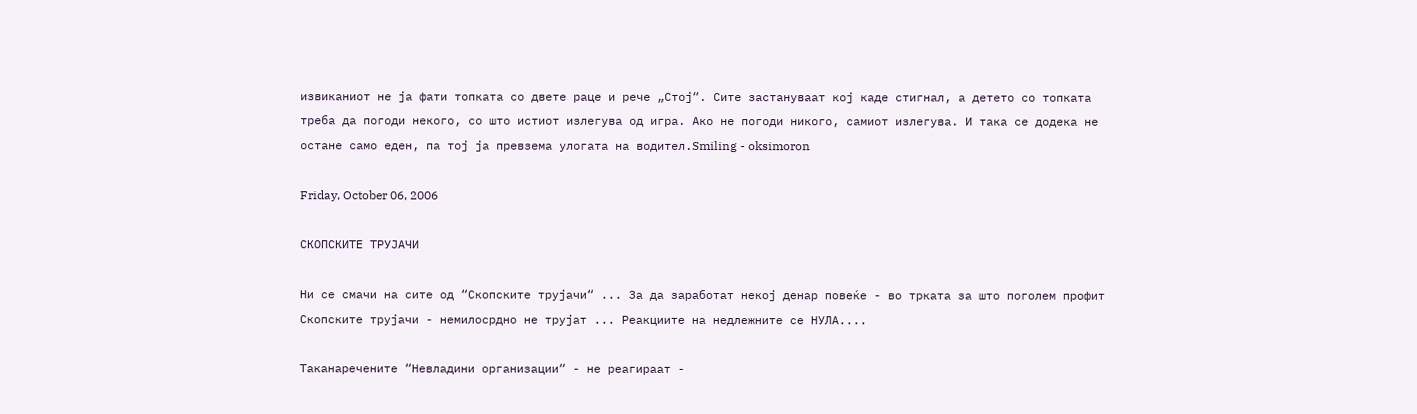извиканиот не ја фати топката со двете раце и рече „Стој“. Сите застануваат кој каде стигнал, а детето со топката треба да погоди некого, со што истиот излегува од игра. Ако не погоди никого, самиот излегува. И така се додека не остане само еден, па тој ја превзема улогата на водител.Smiling - oksimoron

Friday, October 06, 2006

СКОПСКИТЕ ТРУЈАЧИ

Ни се смачи на сите од “Скопските трујачи“ ... За да заработат некој денар повеќе - во трката за што поголем профит Скопските трујачи - немилосрдно не трујат ... Реакциите на недлежните се НУЛА....

Таканаречените “Невладини организации“ - не реагираат -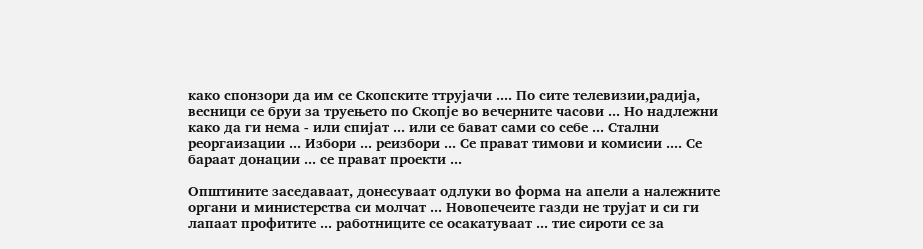како спонзори да им се Скопските ттрујачи .... По сите телевизии,радија, весници се бруи за труењето по Скопје во вечерните часови ... Но надлежни како да ги нема - или спијат ... или се бават сами со себе ... Стални реоргаизации ... Избори ... реизбори ... Се прават тимови и комисии .... Се бараат донации ... се прават проекти ...

Општините заседаваат, донесуваат одлуки во форма на апели а належните органи и министерства си молчат ... Новопечеите газди не трујат и си ги лапаат профитите ... работниците се осакатуваат ... тие сироти се за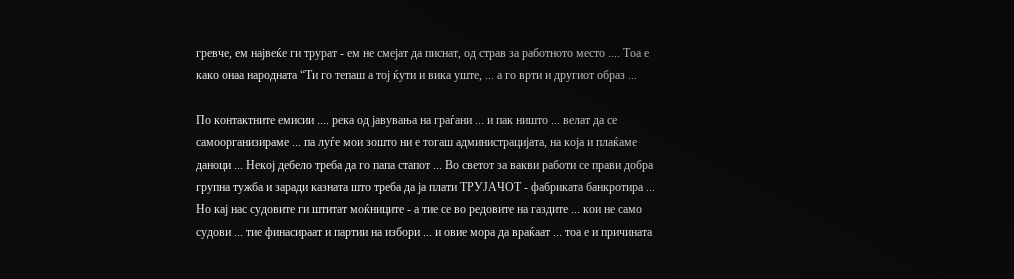гревче, ем највеќе ги трурат - ем не смејат да писнат, од страв за работното место .... Тоа е како онаа народната “Ти го тепаш а тој ќути и вика уште, ... а го врти и другиот образ ...

По контактните емисии .... река од јавувања на граѓани ... и пак ништо ... велат да се самоорганизираме ... па луѓе мои зошто ни е тогаш администрацијата, на која и плаќаме даноци ... Некој дебело треба да го папа стапот ... Во светот за вакви работи се прави добра групна тужба и заради казната што треба да ја плати ТРУЈАЧОТ - фабриката банкротира ... Но кај нас судовите ги штитат моќниците - а тие се во редовите на газдите ... кои не само судови ... тие финасираат и партии на избори ... и овие мора да враќаат ... тоа е и причината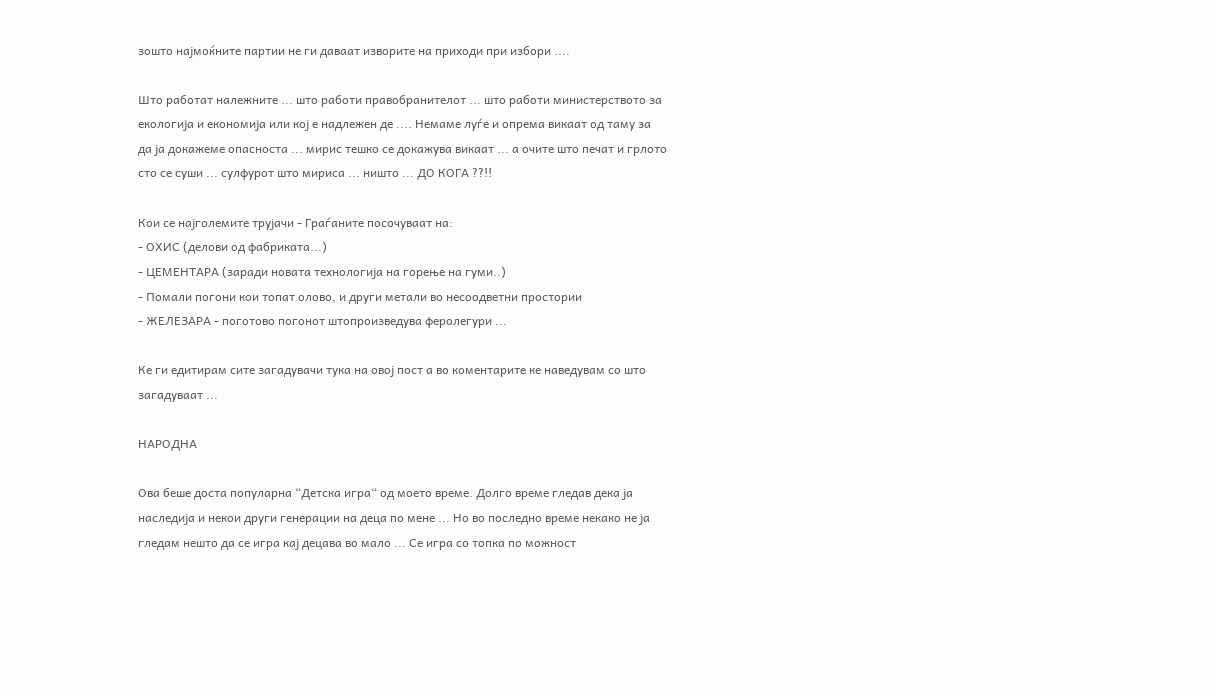зошто најмоќните партии не ги даваат изворите на приходи при избори ....

Што работат належните ... што работи правобранителот ... што работи министерството за екологија и економија или кој е надлежен де .... Немаме луѓе и опрема викаат од таму за да ја докажеме опасноста ... мирис тешко се докажува викаат ... а очите што печат и грлото сто се суши ... сулфурот што мириса ... ништо ... ДО КОГА ??!!

Кои се најголемите трујачи - Граѓаните посочуваат на:
- ОХИС (делови од фабриката...)
- ЦЕМЕНТАРА (заради новата технологија на горење на гуми..)
- Помали погони кои топат олово, и други метали во несоодветни простории
- ЖЕЛЕЗАРА - поготово погонот штопроизведува феролегури ...

Ке ги едитирам сите загадувачи тука на овој пост а во коментарите ке наведувам со што загадуваат ...

НАРОДНА

Ова беше доста популарна “Детска игра“ од моето време. Долго време гледав дека ја наследија и некои други генерации на деца по мене ... Но во последно време некако не ја гледам нешто да се игра кај децава во мало ... Се игра со топка по можност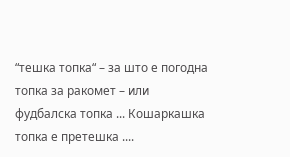“тешка топка“ – за што е погодна топка за ракомет – или фудбалска топка ... Кошаркашка топка е претешка ....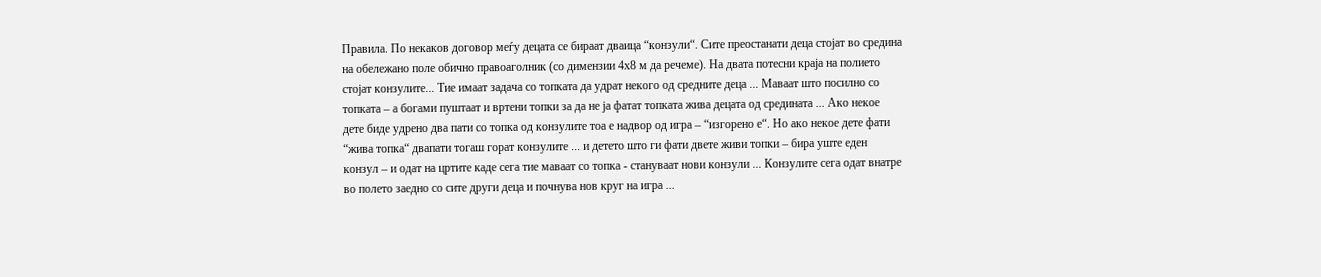Правила. По некаков договор меѓу децата се бираат дваица “конзули“. Сите преостанати деца стојат во средина на обележано поле обично правоаголник (со димензии 4х8 м да речеме). На двата потесни краја на полието стојат конзулите... Тие имаат задача со топката да удрат некого од средните деца ... Маваат што посилно со топката – а богами пуштаат и вртени топки за да не ја фатат топката жива децата од средината ... Ако некое дете биде удрено два пати со топка од конзулите тоа е надвор од игра – “изгорено е“. Но ако некое дете фати “жива топка“ двапати тогаш горат конзулите ... и детето што ги фати двете живи топки – бира уште еден конзул – и одат на цртите каде сега тие маваат со топка - стануваат нови конзули ... Конзулите сега одат внатре во полето заедно со сите други деца и почнува нов круг на игра ...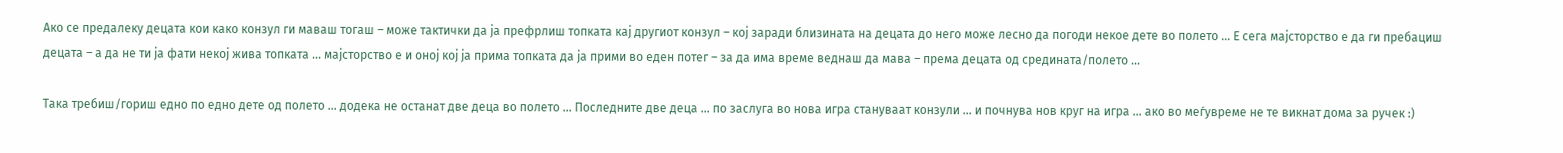Ако се предалеку децата кои како конзул ги маваш тогаш – може тактички да ја префрлиш топката кај другиот конзул – кој заради близината на децата до него може лесно да погоди некое дете во полето ... Е сега мајсторство е да ги пребациш децата – а да не ти ја фати некој жива топката ... мајсторство е и оној кој ја прима топката да ја прими во еден потег – за да има време веднаш да мава – према децата од средината/полето ...

Така требиш/гориш едно по едно дете од полето ... додека не останат две деца во полето ... Последните две деца ... по заслуга во нова игра стануваат конзули ... и почнува нов круг на игра ... ако во меѓувреме не те викнат дома за ручек :)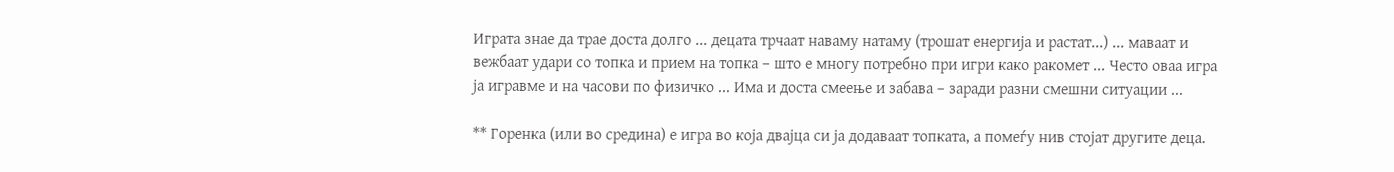Играта знае да трае доста долго ... децата трчаат наваму натаму (трошат енергија и растат...) ... маваат и вежбаат удари со топка и прием на топка – што е многу потребно при игри како ракомет ... Често оваа игра ја игравме и на часови по физичко ... Има и доста смеење и забава – заради разни смешни ситуации ...

** Горенка (или во средина) е игра во која двајца си ја додаваат топката, а помеѓу нив стојат другите деца.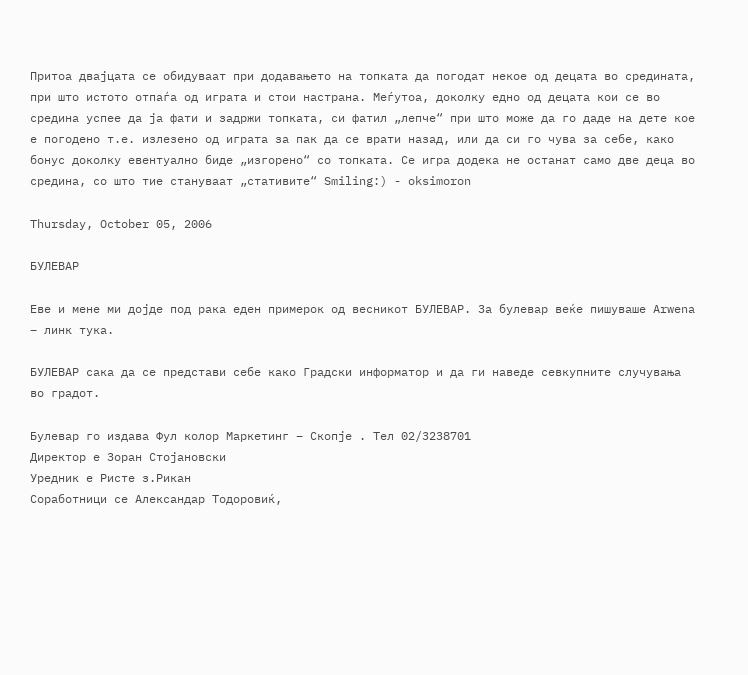Притоа двајцата се обидуваат при додавањето на топката да погодат некое од децата во средината, при што истото отпаѓа од играта и стои настрана. Меѓутоа, доколку едно од децата кои се во средина успее да ја фати и задржи топката, си фатил „лепче“ при што може да го даде на дете кое е погодено т.е. излезено од играта за пак да се врати назад, или да си го чува за себе, како бонус доколку евентуално биде „изгорено“ со топката. Се игра додека не останат само две деца во средина, со што тие стануваат „стативите“ Smiling:) - oksimoron

Thursday, October 05, 2006

БУЛЕВАР

Еве и мене ми дојде под рака еден примерок од весникот БУЛЕВАР. За булевар веќе пишуваше Arwena – линк тука.

БУЛЕВАР сака да се представи себе како Градски информатор и да ги наведе севкупните случувања во градот.

Булевар го издава Фул колор Маркетинг – Скопје . Тел 02/3238701
Директор е Зоран Стојановски
Уредник е Ристе з.Рикан
Соработници се Александар Тодоровиќ,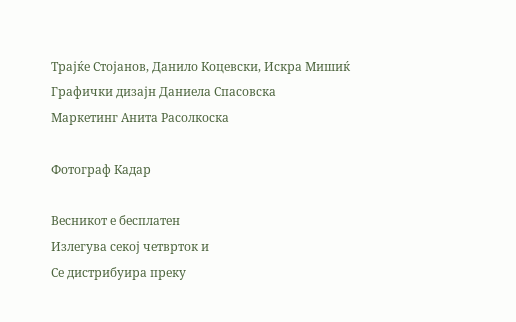Трајќе Стојанов, Данило Коцевски, Искра Мишиќ
Графички дизајн Даниела Спасовска
Маркетинг Анита Расолкоска

Фотограф Кадар

Весникот е бесплатен
Излегува секој четврток и
Се дистрибуира преку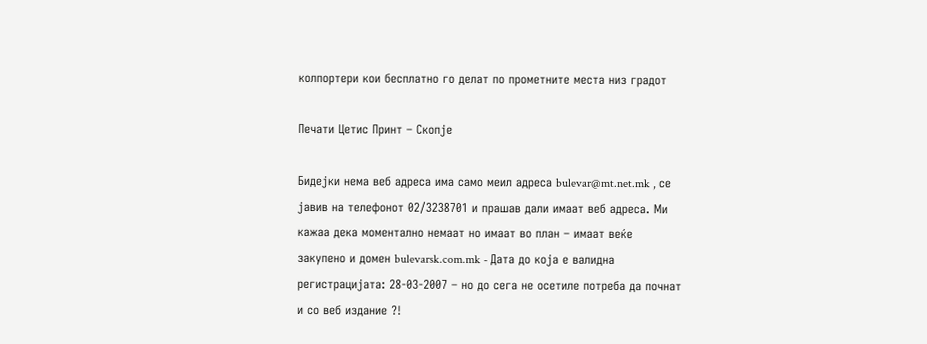колпортери кои бесплатно го делат по прометните места низ градот

Печати Цетис Принт – Скопје

Бидејки нема веб адреса има само меил адреса bulevar@mt.net.mk , се јавив на телефонот 02/3238701 и прашав дали имаат веб адреса. Ми кажаа дека моментално немаат но имаат во план – имаат веќе закупено и домен bulevarsk.com.mk - Дата до која е валидна регистрацијата: 28-03-2007 – но до сега не осетиле потреба да почнат и со веб издание ?!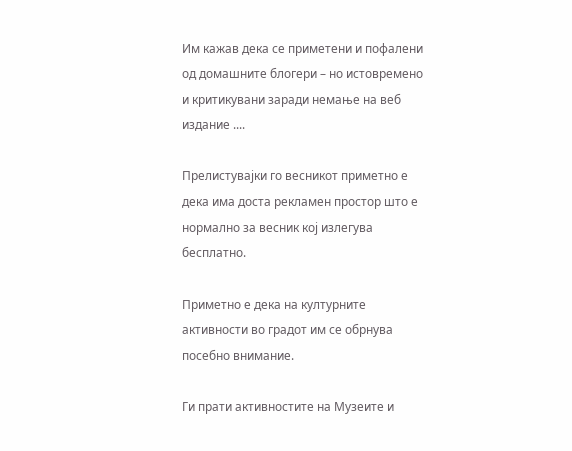Им кажав дека се приметени и пофалени од домашните блогери – но истовремено и критикувани заради немање на веб издание ....

Прелистувајки го весникот приметно е дека има доста рекламен простор што е нормално за весник кој излегува бесплатно.

Приметно е дека на културните активности во градот им се обрнува посебно внимание.

Ги прати активностите на Музеите и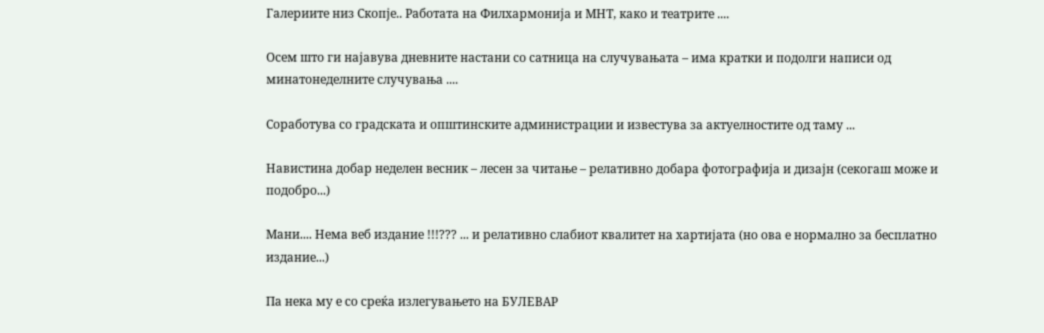Галериите низ Скопје.. Работата на Филхармонија и МНТ, како и театрите ....

Осем што ги најавува дневните настани со сатница на случувањата – има кратки и подолги написи од минатонеделните случувања ....

Соработува со градската и општинските администрации и известува за актуелностите од таму ...

Навистина добар неделен весник – лесен за читање – релативно добара фотографија и дизајн (секогаш може и подобро...)

Мани.... Нема веб издание !!!??? ... и релативно слабиот квалитет на хартијата (но ова е нормално за бесплатно издание...)

Па нека му е со среќа излегувањето на БУЛЕВАР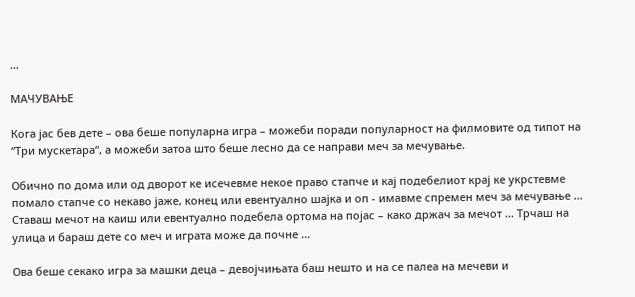...

МАЧУВАЊЕ

Кога јас бев дете – ова беше популарна игра – можеби поради популарност на филмовите од типот на “Три мускетара“, а можеби затоа што беше лесно да се направи меч за мечување.

Обично по дома или од дворот ке исечевме некое право стапче и кај подебелиот крај ке укрстевме помало стапче со некаво јаже, конец или евентуално шајка и оп - имавме спремен меч за мечување ... Ставаш мечот на каиш или евентуално подебела ортома на појас – како држач за мечот ... Трчаш на улица и бараш дете со меч и играта може да почне ...

Ова беше секако игра за машки деца – девојчињата баш нешто и на се палеа на мечеви и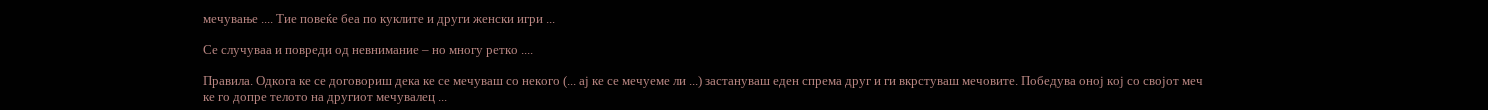мечување .... Тие повеќе беа по куклите и други женски игри ...

Се случуваа и повреди од невнимание – но многу ретко ....

Правила. Одкога ке се договориш дека ке се мечуваш со некого (... ај ке се мечуеме ли ...) застануваш еден спрема друг и ги вкрстуваш мечовите. Победува оној кој со својот меч ке го допре телото на другиот мечувалец ...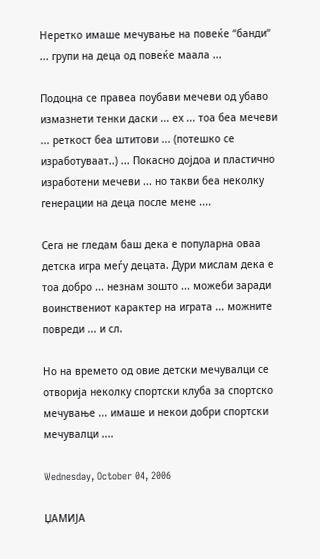Неретко имаше мечување на повеќе “банди“ ... групи на деца од повеќе маала ...

Подоцна се правеа поубави мечеви од убаво измазнети тенки даски ... ех ... тоа беа мечеви ... реткост беа штитови ... (потешко се изработуваат..) ... Покасно дојдоа и пластично изработени мечеви ... но такви беа неколку генерации на деца после мене ....

Сега не гледам баш дека е популарна оваа детска игра меѓу децата. Дури мислам дека е тоа добро ... незнам зошто ... можеби заради воинствениот карактер на играта ... можните повреди ... и сл.

Но на времето од овие детски мечувалци се отворија неколку спортски клуба за спортско мечување ... имаше и некои добри спортски мечувалци ....

Wednesday, October 04, 2006

ЏАМИЈА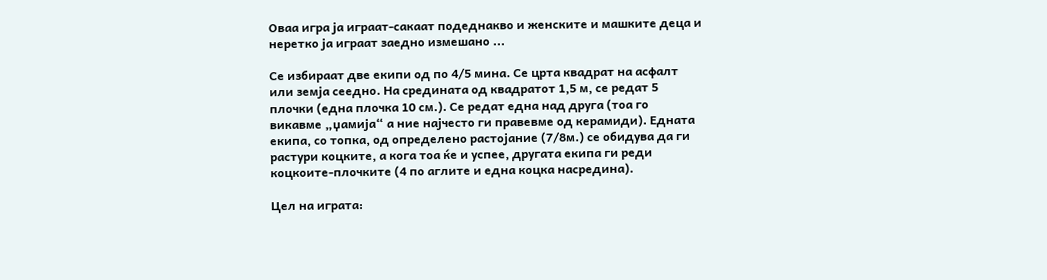Оваа игра ја играат-сакаат подеднакво и женските и машките деца и неретко ја играат заедно измешано ...

Се избираат две екипи од по 4/5 мина. Се црта квадрат на асфалт или земја сеедно. На средината од квадратот 1,5 м, се редат 5 плочки (една плочка 10 см.). Се редат една над друга (тоа го викавме „џамија“ а ние најчесто ги правевме од керамиди). Едната екипа, со топка, од определено растојание (7/8м.) се обидува да ги растури коцките, а кога тоа ќе и успее, другата екипа ги реди коцкоите-плочките (4 по аглите и една коцка насредина).

Цел на играта: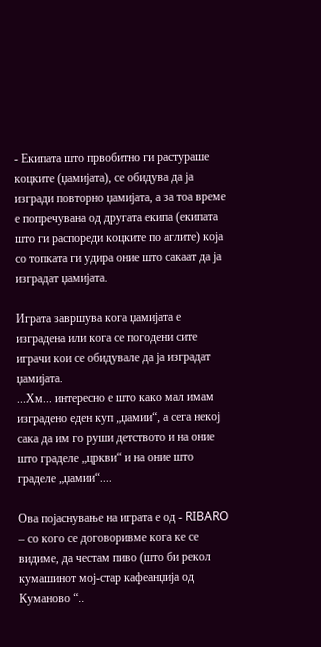- Екипата што првобитно ги растураше коцките (џамијата), се обидува да ја изгради повторно џамијата, а за тоа време е попречувана од другата екипа (екипата што ги распореди коцките по аглите) која со топката ги удира оние што сакаат да ја изградат џамијата.

Играта завршува кога џамијата е изградена или кога се погодени сите играчи кои се обидувале да ја изградат џамијата.
...Хм... интересно е што како мал имам изградено еден куп „џамии“, а сега некој сака да им го руши детството и на оние што граделе „цркви“ и на оние што граделе „џамии“....

Ова појаснување на играта е од - RIBARO – со кого се договоривме кога ке се видиме, да честам пиво (што би рекол кумашинот мој-стар кафеанџија од Куманово “..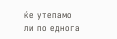ќе утепамо ли по еднога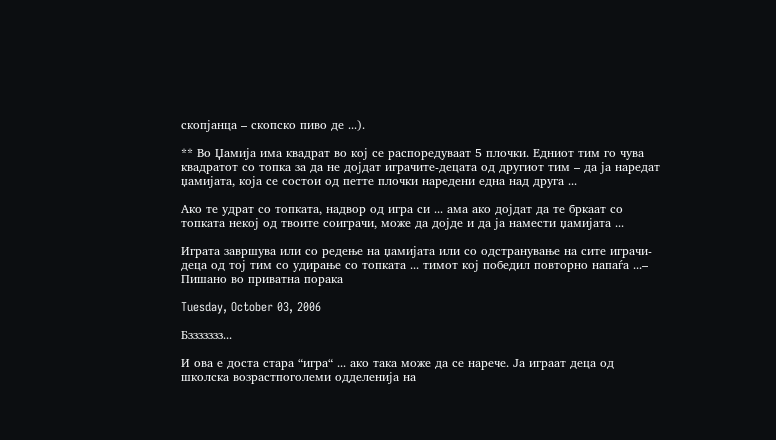скопјанца – скопско пиво де ...).

** Во Џамија има квадрат во кој се распоредуваат 5 плочки. Едниот тим го чува квадратот со топка за да не дојдат играчите-децата од другиот тим – да ја наредат џамијата, која се состои од петте плочки наредени една над друга ...

Ако те удрат со топката, надвор од игра си ... ама ако дојдат да те бркаат со топката некој од твоите соиграчи, може да дојде и да ја намести џамијата ...

Играта завршува или со редење на џамијата или со одстранување на сите играчи-деца од тој тим со удирање со топката ... тимот кој победил повторно напаѓа ...– Пишано во приватна порака

Tuesday, October 03, 2006

Бззззззз...

И ова е доста стара “игра“ ... ако така може да се нарече. Ја играат деца од школска возрастпоголеми одделенија на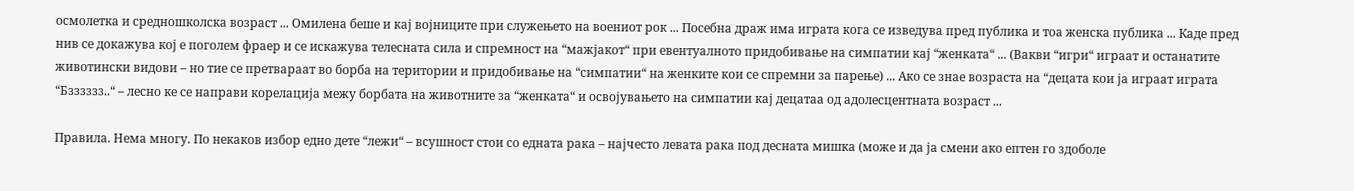осмолетка и средношколска возраст ... Омилена беше и кај војниците при служењето на воениот рок ... Посебна драж има играта кога се изведува пред публика и тоа женска публика ... Каде пред нив се докажува кој е поголем фраер и се искажува телесната сила и спремност на “мажјакот“ при евентуалното придобивање на симпатии кај “женката“ ... (Вакви “игри“ играат и останатите животински видови – но тие се претвараат во борба на територии и придобивање на “симпатии“ на женките кои се спремни за парење) ... Ако се знае возраста на “децата кои ја играат играта “Бзззззз..“ – лесно ке се направи корелација межу борбата на животните за “женката“ и освојувањето на симпатии кај децатаа од адолесцентната возраст ...

Правила. Нема многу. По некаков избор едно дете “лежи“ – всушност стои со едната рака – најчесто левата рака под десната мишка (може и да ја смени ако ептен го здоболе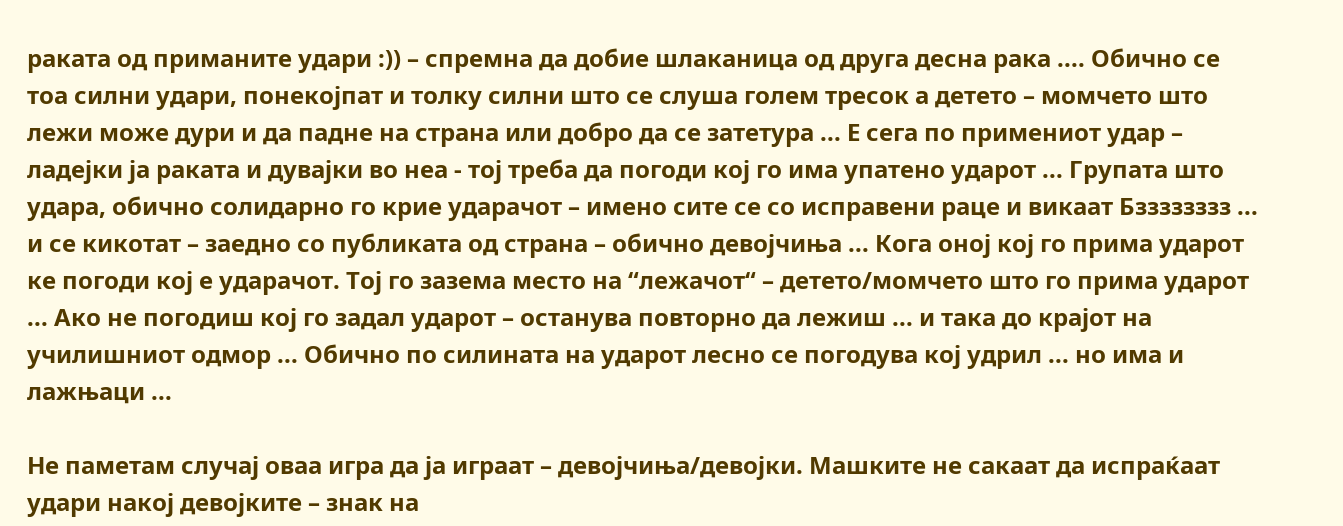раката од приманите удари :)) – спремна да добие шлаканица од друга десна рака .... Обично се тоа силни удари, понекојпат и толку силни што се слуша голем тресок а детето – момчето што лежи може дури и да падне на страна или добро да се затетура ... Е сега по примениот удар – ладејки ја раката и дувајки во неа - тој треба да погоди кој го има упатено ударот ... Групата што удара, обично солидарно го крие ударачот – имено сите се со исправени раце и викаат Бзззззззз ... и се кикотат – заедно со публиката од страна – обично девојчиња ... Кога оној кој го прима ударот ке погоди кој е ударачот. Тој го зазема место на “лежачот“ – детето/момчето што го прима ударот ... Ако не погодиш кој го задал ударот – останува повторно да лежиш ... и така до крајот на училишниот одмор ... Обично по силината на ударот лесно се погодува кој удрил ... но има и лажњаци ...

Не паметам случај оваа игра да ја играат – девојчиња/девојки. Машките не сакаат да испраќаат удари накој девојките – знак на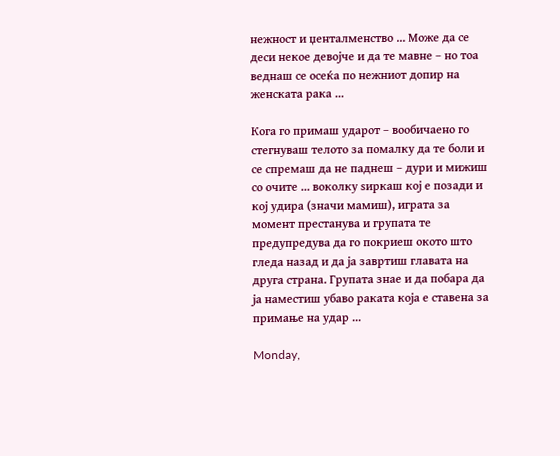нежност и џенталменство ... Може да се деси некое девојче и да те мавне – но тоа веднаш се осеќа по нежниот допир на женската рака ...

Кога го примаш ударот – вообичаено го стегнуваш телото за помалку да те боли и се спремаш да не паднеш – дури и мижиш со очите ... воколку ѕиркаш кој е позади и кој удира (значи мамиш), играта за момент престанува и групата те предупредува да го покриеш окото што гледа назад и да ја завртиш главата на друга страна. Групата знае и да побара да ја наместиш убаво раката која е ставена за примање на удар ...

Monday,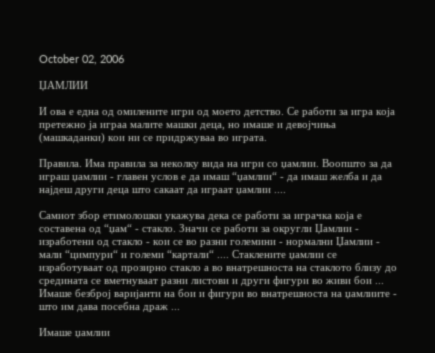October 02, 2006

ЏАМЛИИ

И ова е една од омилените игри од моето детство. Се работи за игра која претежно ја играа малите машки деца, но имаше и девојчиња (машкаданки) кои ни се придржуваа во играта.

Правила. Има правила за неколку вида на игри со џамлии. Воопшто за да играш џамлии - главен услов е да имаш “џамлии“ - да имаш желба и да најдеш други деца што сакаат да играат џамлии ....

Самиот збор етимолошки укажува дека се работи за играчка која е составена од “џам“ - стакло. Значи се работи за округли Џамлии - изработени од стакло - кои се во разни големини - нормални Џамлии - мали “цимпури“ и големи “картали“ .... Стаклените џамлии се изработуваат од прозирно стакло а во внатрешноста на стаклото близу до средината се вметнуваат разни листови и други фигури во живи бои ... Имаше безброј варијанти на бои и фигури во внатрешноста на џамлиите - што им дава посебна драж ...

Имаше џамлии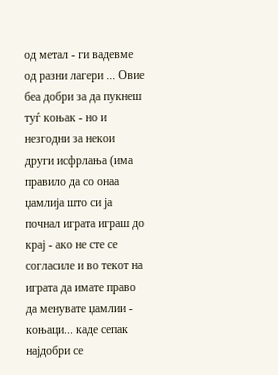од метал - ги вадевме од разни лагери ... Овие беа добри за да пукнеш туѓ коњак - но и незгодни за некои други исфрлања (има правило да со онаа џамлија што си ја почнал играта играш до крај - ако не сте се согласиле и во текот на играта да имате право да менувате џамлии - коњаци... каде сепак најдобри се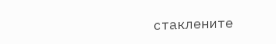стаклените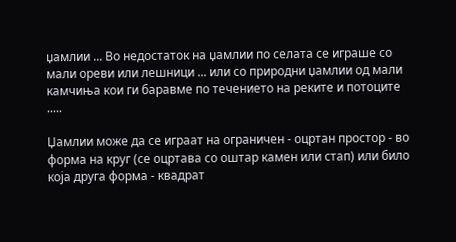џамлии ... Во недостаток на џамлии по селата се играше со мали ореви или лешници ... или со природни џамлии од мали камчиња кои ги баравме по течението на реките и потоците .....

Џамлии може да се играат на ограничен - оцртан простор - во форма на круг (се оцртава со оштар камен или стап) или било која друга форма - квадрат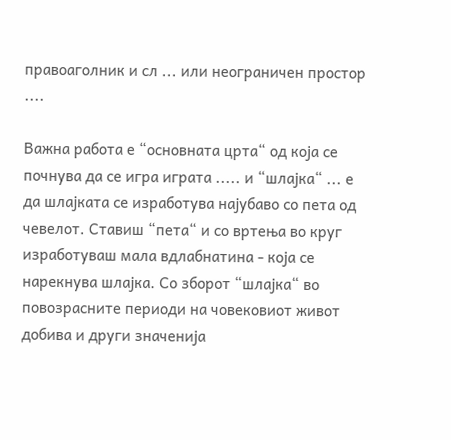правоаголник и сл ... или неограничен простор ....

Важна работа е “основната црта“ од која се почнува да се игра играта ..... и “шлајка“ ... е да шлајката се изработува најубаво со пета од чевелот. Ставиш “пета“ и со вртења во круг изработуваш мала вдлабнатина - која се нарекнува шлајка. Со зборот “шлајка“ во повозрасните периоди на човековиот живот добива и други значенија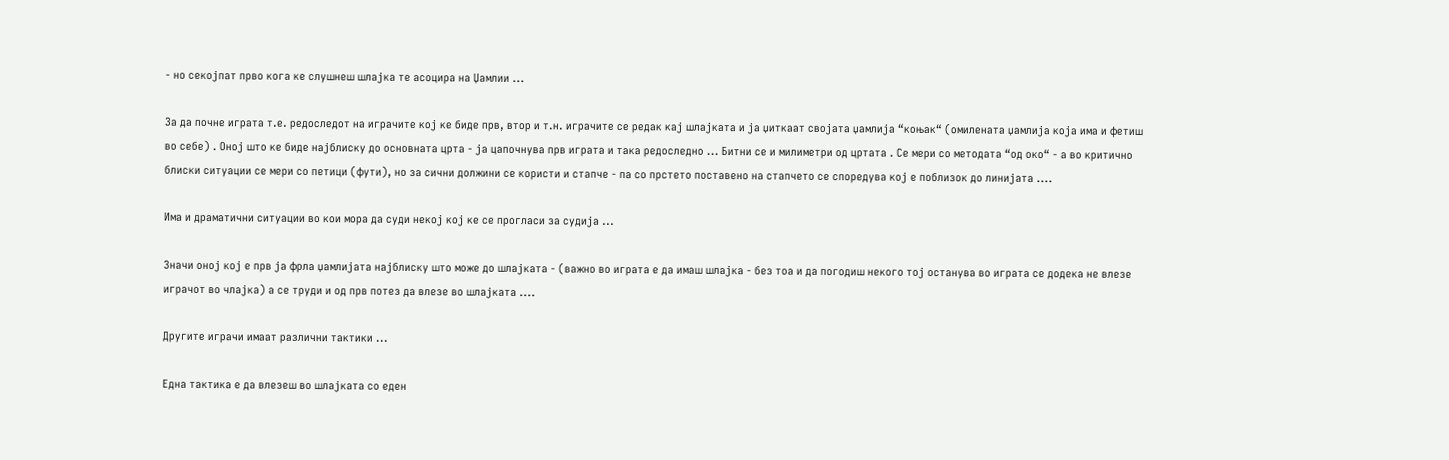- но секојпат прво кога ке слушнеш шлајка те асоцира на Џамлии ...

За да почне играта т.е. редоследот на играчите кој ке биде прв, втор и т.н. играчите се редак кај шлајката и ја џиткаат својата џамлија “коњак“ (омилената џамлија која има и фетиш во себе) . Оној што ке биде најблиску до основната црта - ја цапочнува прв играта и така редоследно ... Битни се и милиметри од цртата . Се мери со методата “од око“ - а во критично блиски ситуации се мери со петици (фути), но за сични должини се користи и стапче - па со прстето поставено на стапчето се споредува кој е поблизок до линијата ....

Има и драматични ситуации во кои мора да суди некој кој ке се прогласи за судија ...

Значи оној кој е прв ја фрла џамлијата најблиску што може до шлајката - (важно во играта е да имаш шлајка - без тоа и да погодиш некого тој останува во играта се додека не влезе играчот во члајка) а се труди и од прв потез да влезе во шлајката ....

Другите играчи имаат различни тактики ...

Една тактика е да влезеш во шлајката со еден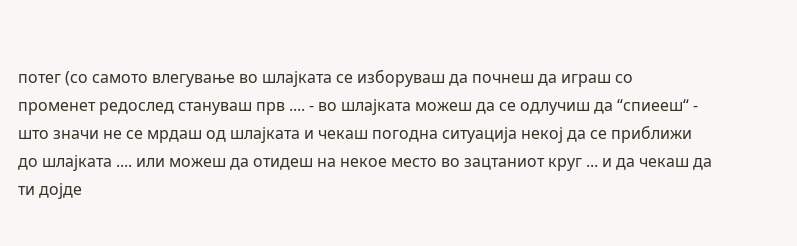потег (со самото влегување во шлајката се изборуваш да почнеш да играш со променет редослед стануваш прв .... - во шлајката можеш да се одлучиш да “спиееш“ - што значи не се мрдаш од шлајката и чекаш погодна ситуација некој да се приближи до шлајката .... или можеш да отидеш на некое место во зацтаниот круг ... и да чекаш да ти дојде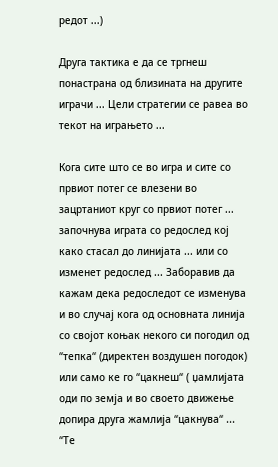редот ...)

Друга тактика е да се тргнеш понастрана од близината на другите играчи ... Цели стратегии се равеа во текот на играњето ...

Кога сите што се во игра и сите со првиот потег се влезени во зацртаниот круг со првиот потег ... започнува играта со редослед кој како стасал до линијата ... или со изменет редослед ... Заборавив да кажам дека редоследот се изменува и во случај кога од основната линија со својот коњак некого си погодил од “тепка“ (директен воздушен погодок) или само ке го “цакнеш“ ( џамлијата оди по земја и во своето движење допира друга жамлија “цакнува“ ... “Те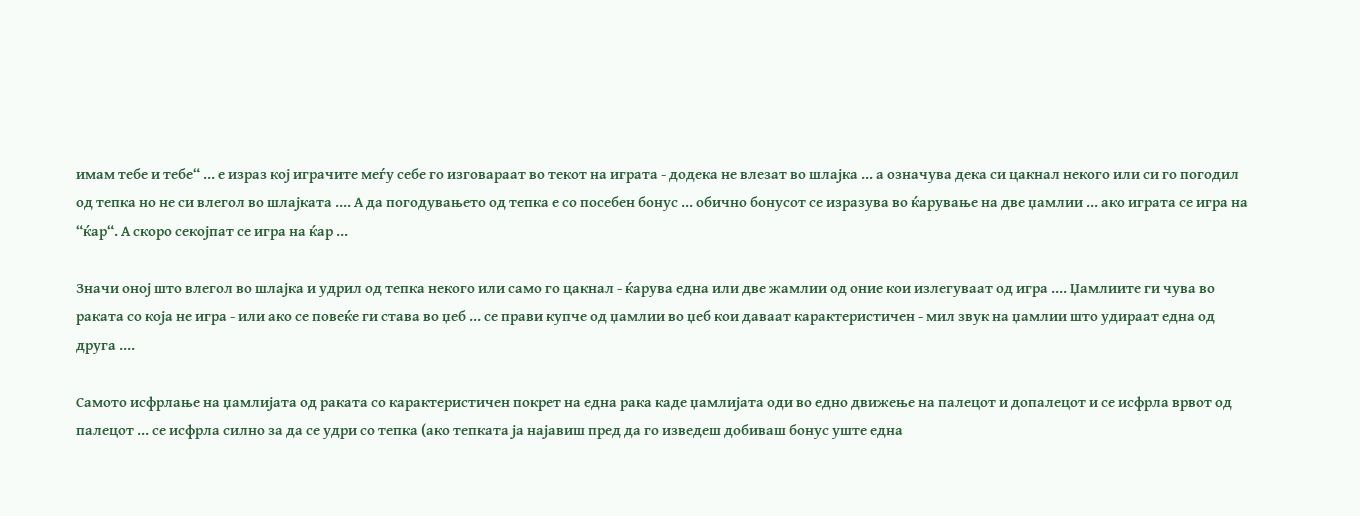имам тебе и тебе“ ... е израз кој играчите меѓу себе го изговараат во текот на играта - додека не влезат во шлајка ... а означува дека си цакнал некого или си го погодил од тепка но не си влегол во шлајката .... А да погодувањето од тепка е со посебен бонус ... обично бонусот се изразува во ќарување на две џамлии ... ако играта се игра на “ќар“. А скоро секојпат се игра на ќар ...

Значи оној што влегол во шлајка и удрил од тепка некого или само го цакнал - ќарува една или две жамлии од оние кои излегуваат од игра .... Џамлиите ги чува во раката со која не игра - или ако се повеќе ги става во џеб ... се прави купче од џамлии во џеб кои даваат карактеристичен - мил звук на џамлии што удираат една од друга ....

Самото исфрлање на џамлијата од раката со карактеристичен покрет на една рака каде џамлијата оди во едно движење на палецот и допалецот и се исфрла врвот од палецот ... се исфрла силно за да се удри со тепка (ако тепката ја најавиш пред да го изведеш добиваш бонус уште една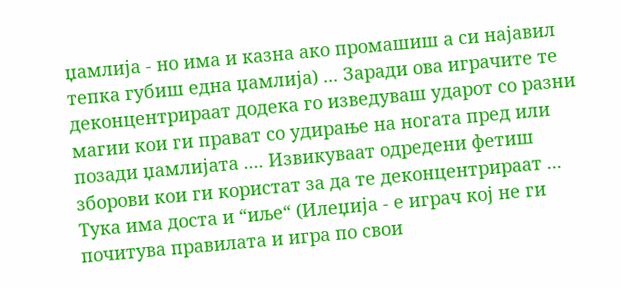џамлија - но има и казна ако промашиш а си најавил тепка губиш една џамлија) ... Заради ова играчите те деконцентрираат додека го изведуваш ударот со разни магии кои ги прават со удирање на ногата пред или позади џамлијата .... Извикуваат одредени фетиш зборови кои ги користат за да те деконцентрираат ... Тука има доста и “иље“ (Илеџија - е играч кој не ги почитува правилата и игра по свои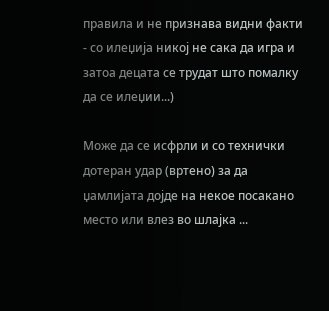правила и не признава видни факти - со илеџија никој не сака да игра и затоа децата се трудат што помалку да се илеџии...)

Може да се исфрли и со технички дотеран удар (вртено) за да џамлијата дојде на некое посакано место или влез во шлајка ...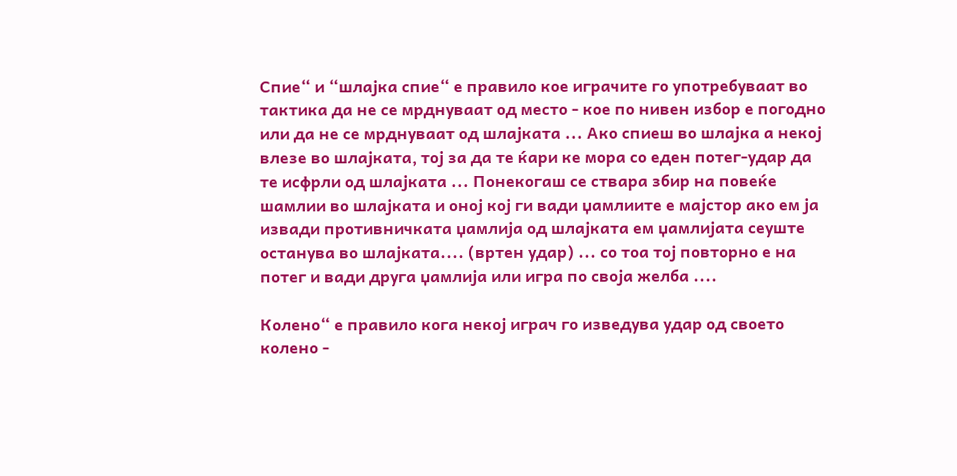Спие“ и “шлајка спие“ е правило кое играчите го употребуваат во тактика да не се мрднуваат од место - кое по нивен избор е погодно или да не се мрднуваат од шлајката ... Ако спиеш во шлајка а некој влезе во шлајката, тој за да те ќари ке мора со еден потег-удар да те исфрли од шлајката ... Понекогаш се ствара збир на повеќе шамлии во шлајката и оној кој ги вади џамлиите е мајстор ако ем ја извади противничката џамлија од шлајката ем џамлијата сеуште останува во шлајката.... (вртен удар) ... со тоа тој повторно е на потег и вади друга џамлија или игра по своја желба ....

Колено“ е правило кога некој играч го изведува удар од своето колено -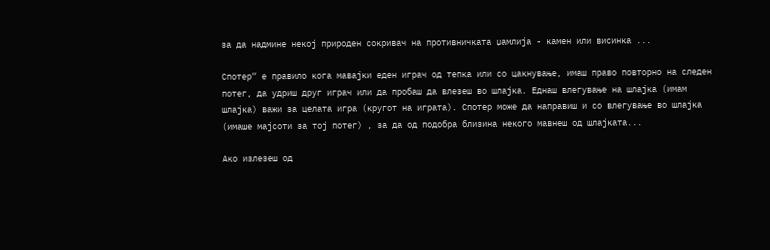за да надмине некој природен сокривач на противничката џамлија - камен или висинка ...

Спотер“ е правило кога мавајки еден играч од тепка или со цакнување, имаш право повторно на следен потег, да удриш друг играч или да пробаш да влезеш во шлајка. Еднаш влегување на шлајка (имам шлајка) важи за целата игра (кругот на играта). Спотер може да направиш и со влегување во шлајка (имаше мајсоти за тој потег) , за да од подобра близина некого мавнеш од шлајката...

Ако излезеш од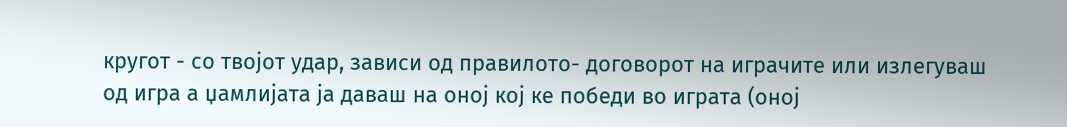кругот - со твојот удар, зависи од правилото- договорот на играчите или излегуваш од игра а џамлијата ја даваш на оној кој ке победи во играта (оној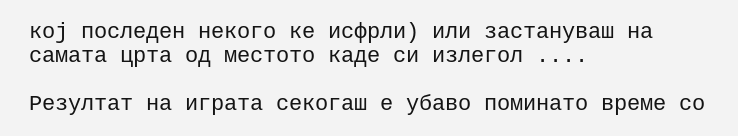кој последен некого ке исфрли) или застануваш на самата црта од местото каде си излегол ....

Резултат на играта секогаш е убаво поминато време со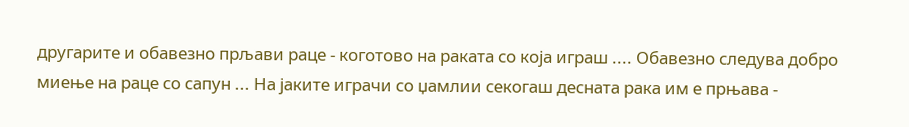другарите и обавезно прљави раце - коготово на раката со која играш .... Обавезно следува добро миење на раце со сапун ... На јаките играчи со џамлии секогаш десната рака им е прњава -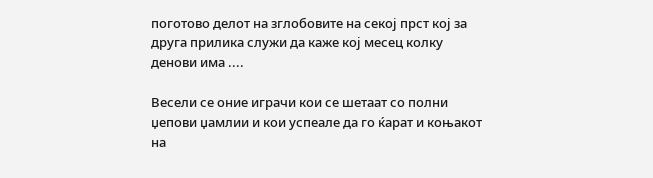поготово делот на зглобовите на секој прст кој за друга прилика служи да каже кој месец колку денови има ....

Весели се оние играчи кои се шетаат со полни џепови џамлии и кои успеале да го ќарат и коњакот на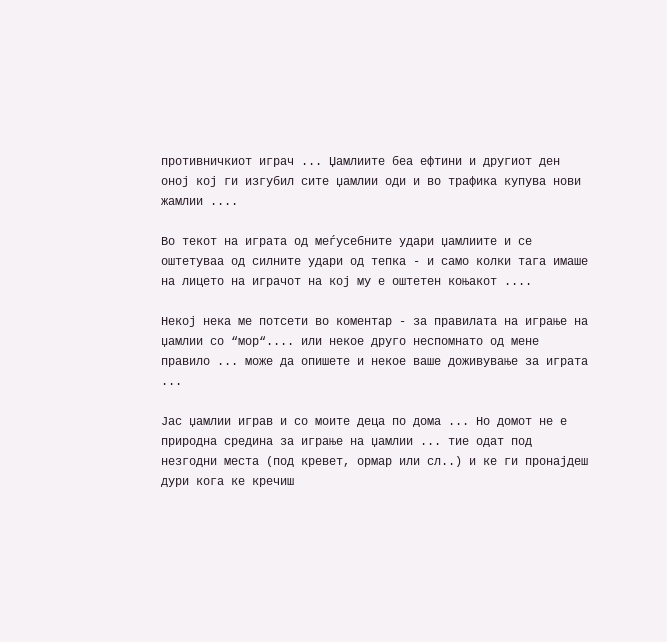противничкиот играч ... Џамлиите беа ефтини и другиот ден оној кој ги изгубил сите џамлии оди и во трафика купува нови жамлии ....

Во текот на играта од меѓусебните удари џамлиите и се оштетуваа од силните удари од тепка - и само колки тага имаше на лицето на играчот на кој му е оштетен коњакот ....

Некој нека ме потсети во коментар - за правилата на играње на џамлии со “мор“.... или некое друго неспомнато од мене правило ... може да опишете и некое ваше доживување за играта ...

Јас џамлии играв и со моите деца по дома ... Но домот не е природна средина за играње на џамлии ... тие одат под незгодни места (под кревет, ормар или сл..) и ке ги пронајдеш дури кога ке кречиш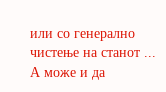или со генерално чистење на станот ... А може и да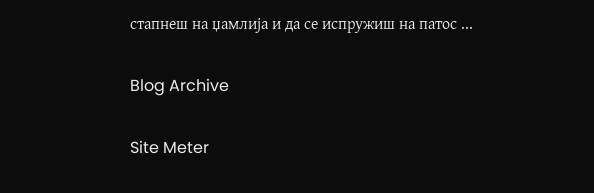стапнеш на џамлија и да се испружиш на патос ...

Blog Archive

Site Meter